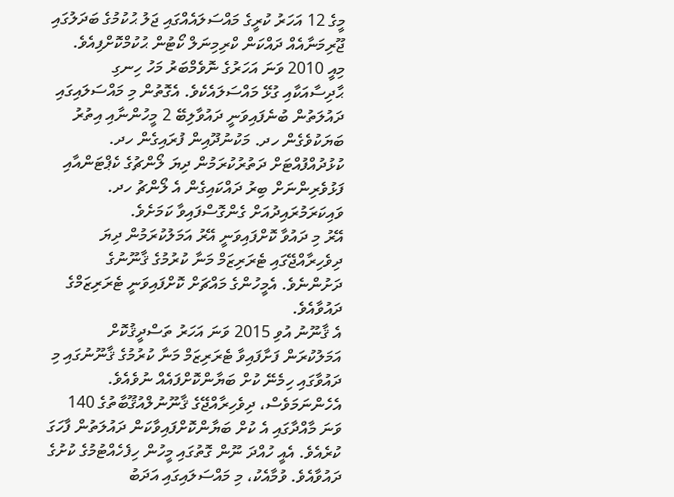މީގެ 12 އަހަރު ކުރީގެ މައްސަލައެއްގައި ޖަލު ޙުކުމުގެ ބަދަލުގައި ޖޫރިމަނާއެއް ދައްކަން ކްރިމިނަލް ކޯޓުން ޙުކުމްކޮށްފިއެވެ.
މިއީ 2010 ވަނަ އަހަރުގެ ނޮވެމްބަރު މަހު ހިނގި ޙާދިސާއަކާއި ގުޅޭ މައްސަލައެކެވެ. އެގޮތުން މި މައްސަލައިގައި ދައުލަތުން ބުނެފައިވަނީ ދައުވާލިބޭ 2 މީހުންނާއި އިތުރު ބަޔަކުވެގެން ހދ. މަކުނުދޫއިން ފުރައިގެން ހދ. ކުޅުދުއްފުއްޓަށް ދަތުރުކުރަމުން ދިޔަ ލޯންޗުގެ ކެޕްޓަންއާއި ފަޅުވެރިންނަށް ބިރު ދައްކައިގެން އެ ލޯންޗު ހދ. ވައިކަރަމުރައިދުއަށް ގެންގޮސްފައިވާ ކަމަށެވެ.
އޭރު މި ދައުވާ ކޮށްފައިވަނީ އޭރު އަމަލުކުރަމުން ދިޔަ ދިވެހިރާއްޖޭގައި ޓެރަރިޒަމް މަނާ ކުރުމުގެ ޤާނޫނުގެ ދަށުންނެވެ. އެމީހުންގެ މައްޗަށް ކޮށްފައިވަނީ ޓެރަރިޒަމްގެ ދައުވާއެވެ.
އެ ޤާނޫނު އުވި 2015 ވަނަ އަހަރު ތަސްދީޤުކޮށް އަމަލުކުރަން ފަށާފައިވާ ޓެރަރިޒަމް މަނާ ކުރުމުގެ ޤާނޫނުގައި މި ދައުވާގައި ހިމެނޭ ކުށް ބަޔާންކޮށްފައެއް ނުވެއެވެ. އެހެންނަމަވެސް، ދިވެހިރާއްޖޭގެ ޤާނޫނުލްއުޤޫބާތުގެ 140 ވަނަ މާއްދާގައި އެ ކުށް ބަޔާންކޮށްފައިވާކަން ދައުލަތުން ފާހަގަ ކުރެއެވެ. އެއީ ހުއްދަ ނޫން ގޮތުގައި މީހުން ހިފެހެއްޓުމުގެ ކުށުގެ ދައުވާއެވެ. ވުމާއެކު، މި މައްސަލައިގައި އަދަބު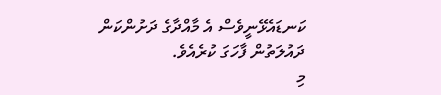ކަނޑައެޅޭނީވެސް އެ މާއްދާގެ ދަށުންކަން ދައުލަތުން ފާހަގަ ކުރެއެވެ.
މި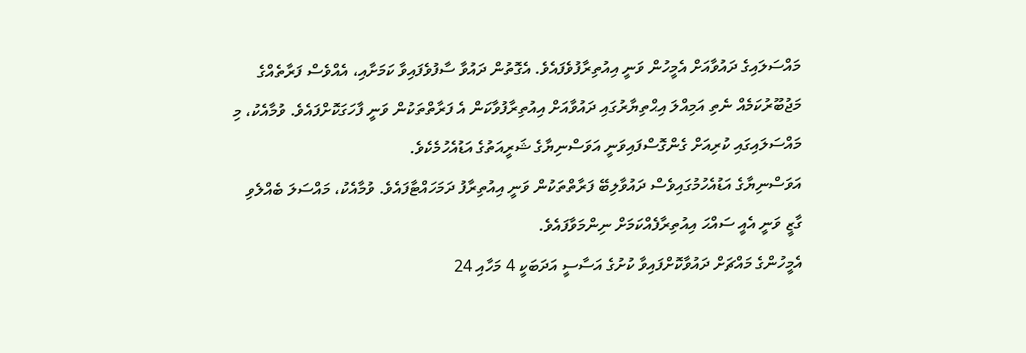މައްސަލައިގެ ދައުވާއަށް އެމީހުން ވަނީ އިއުތިރާފުވެފައެވެ. އެގޮތުން ދައުވާ ސާފުވެފައިވާ ކަމަށާއި، އެއްވެސް ފަރާތެއްގެ މަޖުބޫރުކަމެއް ނެތި އަމިއްލަ އިޙްތިޔާރުގައި ދައުވާއަށް އިއުތިރާފުވާކަން އެ ފަރާތްތަކުން ވަނީ ފާހަގަކޮށްފައެވެ. ވުމާއެކު، މި މައްސަލައިގައި ކުރިއަށް ގެންގޮސްފައިވަނީ އަވަސްނިޔާގެ ޝަރީއަތުގެ އަޑުއެހުމެކެވެ.
އަވަސްނިޔާގެ އަޑުއެހުމުގައިވެސް ދައުވާލިބޭ ފަރާތްތަކުން ވަނީ އިއުތިރާފު ދަމަހައްޓާފައެވެ. ވުމާއެކު، މައްސަލަ ބެއްލެވި ގާޒީ ވަނީ އެއީ ސައްޙަ އިއުތިރާފެއްކަމަށް ނިންމަވާފައެވެ.
އެމީހުންގެ މައްޗަށް ދައުވާކޮށްފައިވާ ކުށުގެ އަސާސީ އަދަބަކީ 4 މަހާއި 24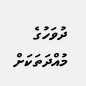ދުވަހުގެ މުއްދަތަކަށް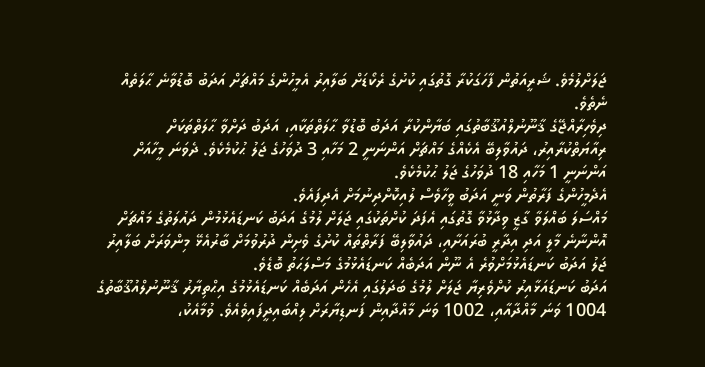ޖަލަށްލުމެވެ. ޝަރީއަތުން ފާހަގަކުރާ ގޮތުގައި ކުށުގެ ރެކޯޑަށް ބަލާއިރު އެމީހުންގެ މައްޗަށް އަދަބު ބޮޑުވާނެ ޙާލަތެއް ނެތެވެ.
ދިވެހިރާއްޖޭގެ ޤާނޫނުލްއުޤޫބާތުގައި ބަޔާންކުރާ އަދަބު ބޮޑުވާ ޙާލަތްތަކާއި، އަދަބު ދަށްވާ ޙާލަތްތަކަށް ރިއާޔަތްކުރާއިރު، ދައުވާލިބޭ އެކެއްގެ މައްޗަށް އަންނަނީ 2 މަހާއި 3 ދުވަހުގެ ޖަލު ޙުކުމެކެވެ. ދެވަނަ މީހާއަށް އަންނަނީ 1 މަހާއި 18 ދުވަހުގެ ޖަލު ޙުކުމެކެވެ.
އެދެމީހުންގެ ފަރާތުން ވަނީ އަދަބު ވީހާވެސް ލުއިކޮށްދިނުމަށް އެދިފައެވެ.
މައްސަލަ ބައްލަވާ ގާޒީ ވިދާޅުވާ ގޮތުގައި އެފަދަ ކުށްތަކުގައި ޖަލަށް ލުމުގެ އަދަބު ކަނޑައެޅުމުން ދައުލަތުގެ މައްޗަށް އޮންނާނެ މާލީ އަދި އިދާރީ ބުރައަށާއި، ދައުވާލިބޭ ފަރާތްތައް ކުށުގެ ވެށިން ދުރުވުމަށް ބާރުއެޅޭ މިންވަރަށް ބަލާއިރު ޖަލު އަދަބު ކަނޑައެޅުމަށްވުރެ އެ ނޫން އަދަބެއް ކަނޑައެޅުމުގެ މަސްލަޙަތު ބޮޑެވެ.
އަދަބު ކަނޑައަޅާއިރު ކުށްވެރިޔާ ޖަލަށް ލުމުގެ ބަދަލުގައި އެހެން އަދަބެއް ކަނޑައެޅުމުގެ އިޙްތިޔާރު ޤާނޫނުލްއުޤޫބާތުގެ 1004 ވަނަ މާއްދާއާއި، 1002 ވަނަ މާއްދާއިން ފަނޑިޔާރަށް ލިއްބައިދީފައިވެއެވެ. ވުމާއެކު،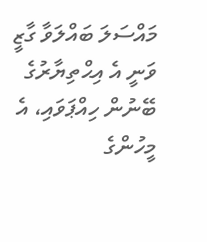މައްސަލަ ބައްލަވާ ގާޒީ ވަނީ އެ އިޙްތިޔާރުގެ ބޭނުން ހިއްޕަވައި، އެ މީހުންގެ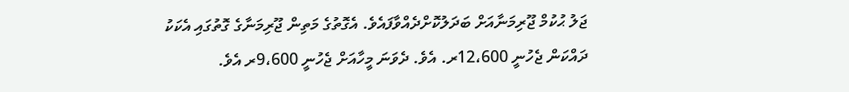ޖަލު ޙުކުމް ޖޫރިމަނާއަށް ބަދަލުކޮށްދެއްވާފައެވެ. އެގޮތުގެ މަތިން ޖޫރިމަނާގެ ގޮތުގައި އެކަކު ދައްކަން ޖެހުނީ 12،600ރ. އެވެ. ދެވަނަ މީހާއަށް ޖެހުނީ 9،600ރ އެވެ.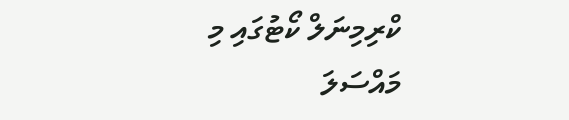ކްރިމިނަލް ކޯޓުގައި މި މައްސަލަ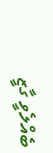ބެއްލެވީ ގާޒީ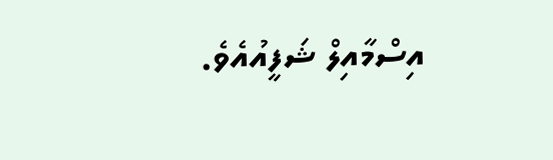އިސްމާއިލް ޝަފީއުއެވެ.